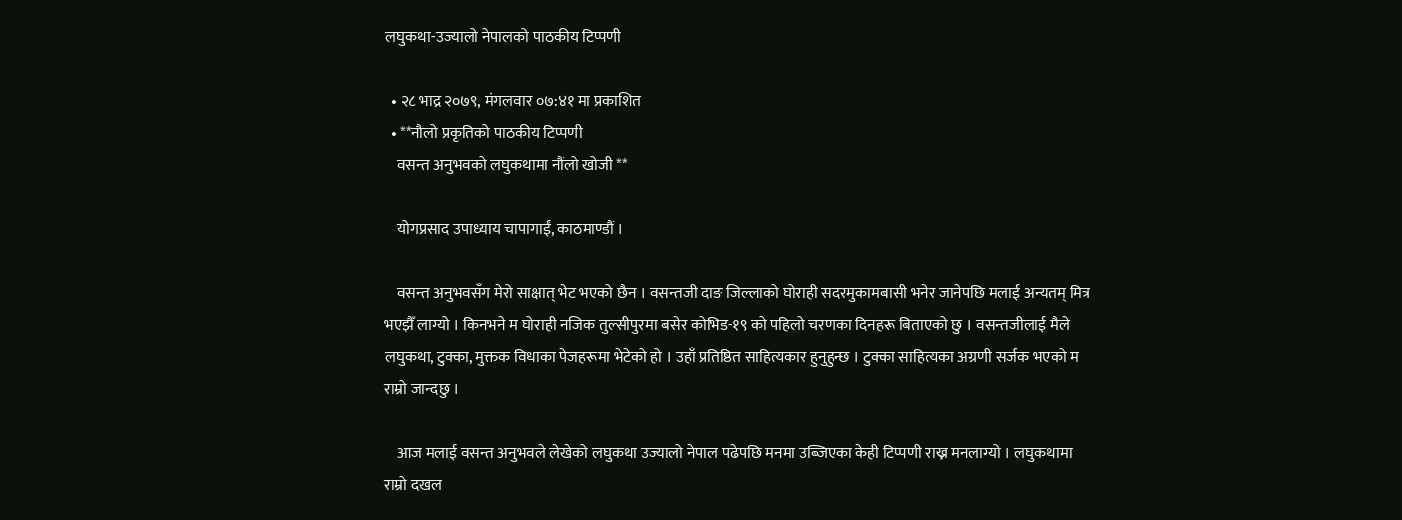लघुकथा-उज्यालो नेपालको पाठकीय टिप्पणी

  • २८ भाद्र २०७९, मंगलवार ०७:४१ मा प्रकाशित
  • **नौलो प्रकृतिको पाठकीय टिप्पणी
    वसन्त अनुभवको लघुकथामा नौंलो खोजी **

    योगप्रसाद उपाध्याय चापागाईं, काठमाण्डौं ।

    वसन्त अनुभवसँग मेरो साक्षात् भेट भएको छैन । वसन्तजी दाङ जिल्लाको घोराही सदरमुकामबासी भनेर जानेपछि मलाई अन्यतम् मित्र भएझैँ लाग्यो । किनभने म घोराही नजिक तुल्सीपुरमा बसेर कोभिड-१९ को पहिलो चरणका दिनहरू बिताएको छु । वसन्तजीलाई मैले लघुकथा, टुक्का, मुक्तक विधाका पेजहरूमा भेटेको हो । उहाँ प्रतिष्ठित साहित्यकार हुनुहुन्छ । टुक्का साहित्यका अग्रणी सर्जक भएको म राम्रो जान्दछु ।

    आज मलाई वसन्त अनुभवले लेखेको लघुकथा उज्यालो नेपाल पढेपछि मनमा उब्जिएका केही टिप्पणी राख्न मनलाग्यो । लघुकथामा राम्रो दखल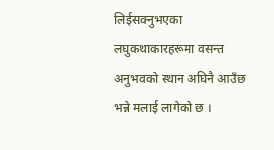लिईसक्नुभएका लघुकथाकारहरूमा वसन्त अनुभवको स्थान अघिनै आउँछ भन्ने मलाई लागेको छ ।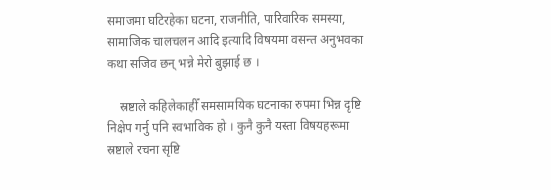समाजमा घटिरहेका घटना, राजनीति, पारिवारिक समस्या, सामाजिक चालचलन आदि इत्यादि विषयमा वसन्त अनुभवका कथा सजिव छन् भन्ने मेरो बुझाई छ ।

    स्रष्टाले कहिलेकाहीँ समसामयिक घटनाका रुपमा भिन्न दृष्टि निक्षेप गर्नु पनि स्वभाविक हो । कुनै कुनै यस्ता विषयहरूमा स्रष्टाले रचना सृष्टि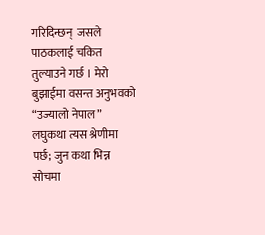गरिदिन्छन्  जसले पाठकलाई चकित तुल्याउने गर्छ । मेरो बुझाईमा वसन्त अनुभवको “उज्यालो नेपाल” लघुकथा त्यस श्रेणीमा पर्छ; जुन कथा भिन्न सोचमा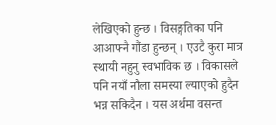लेखिएको हुन्छ । विसङ्गतिका पनि आआफ्नै गौंडा हुन्छन् । एउटै कुरा मात्र स्थायी नहुनु स्वभाविक छ । विकासले पनि नयाँ नौला समस्या ल्याएको हुदैन भन्न सकिदैन । यस अर्थमा वसन्त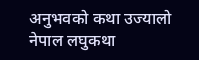अनुभवको कथा उज्यालो नेपाल लघुकथा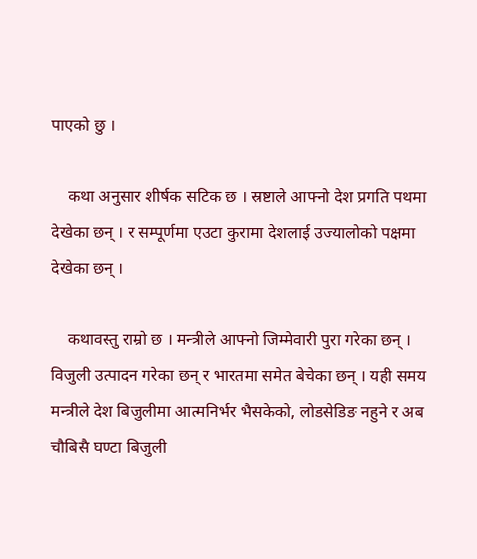पाएको छु ।

    कथा अनुसार शीर्षक सटिक छ । स्रष्टाले आफ्नो देश प्रगति पथमा देखेका छन् । र सम्पूर्णमा एउटा कुरामा देशलाई उज्यालोको पक्षमा देखेका छन् ।

    कथावस्तु राम्रो छ । मन्त्रीले आफ्नो जिम्मेवारी पुरा गरेका छन् । विजुली उत्पादन गरेका छन् र भारतमा समेत बेचेका छन् । यही समय मन्त्रीले देश बिजुलीमा आत्मनिर्भर भैसकेको, लोडसेडिङ नहुने र अब चौबिसै घण्टा बिजुली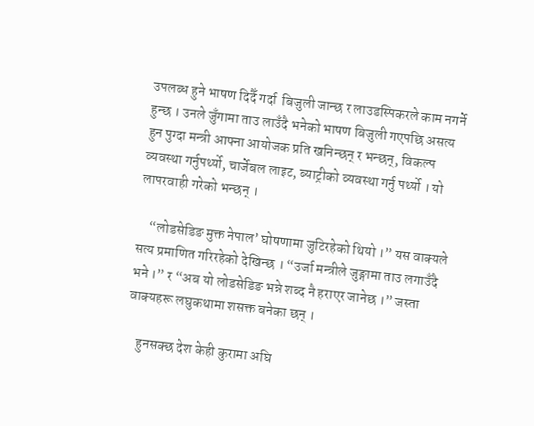उपलब्ध हुने भाषण दिदैँ गर्दा  बिजुली जान्छ र लाउडस्पिकरले काम नगर्ने हुन्छ । उनले जुँगामा ताउ लाउँदै भनेको भाषण बिजुली गएपछि असत्य हुन पुग्दा मन्त्री आफ्ना आयोजक प्रति खनिन्छन् र भन्छन्, विकल्प व्यवस्था गर्नुपर्थ्यो, चार्जेबल लाइट, ब्याट्रीको व्यवस्था गर्नु पर्थ्यो । यो लापरवाही गरेको भन्छन् ।

    “लोडसेडिङ मुक्त नेपाल’ घोषणामा जुटिरहेको थियो ।” यस वाक्यले सत्य प्रमाणित गरिरहेको देखिन्छ । “उर्जा मन्त्रीले जुङ्गामा ताउ लगाउँदै भने ।” र “अब यो लोडसेडिङ भन्ने शब्द नै हराएर जानेछ ।” जस्ता वाक्यहरू लघुकथामा शसक्त बनेका छन् ।

    हुनसक्छ देश केही कुरामा अघि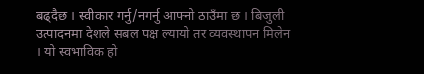बढ्दैछ । स्वीकार गर्नु/नगर्नु आफ्नो ठाउँमा छ । बिजुली उत्पादनमा देशले सबल पक्ष ल्यायो तर व्यवस्थापन मिलेन । यो स्वभाविक हो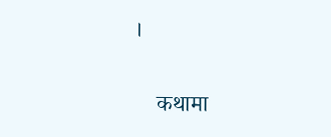।

    कथामा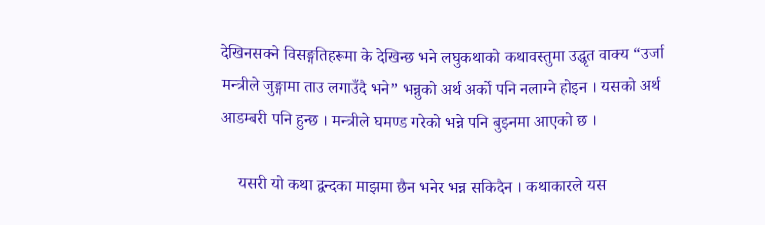देखिनसक्ने विसङ्गतिहरूमा के देखिन्छ भने लघुकथाको कथावस्तुमा उद्धृत वाक्य “उर्जा मन्त्रीले जुङ्गामा ताउ लगाउँदै भने” भन्नुको अर्थ अर्को पनि नलाग्ने होइन । यसको अर्थ आडम्बरी पनि हुन्छ । मन्त्रीले घमण्ड गरेको भन्ने पनि बुझ्नमा आएको छ ।

    यसरी यो कथा द्वन्दका माझमा छैन भनेर भन्न सकिदैन । कथाकारले यस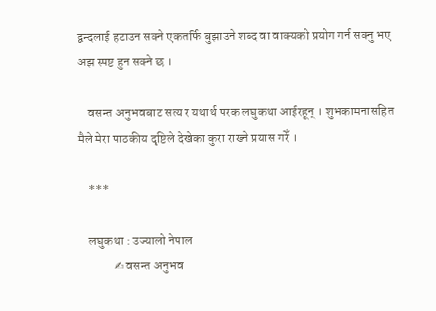द्वन्दलाई हटाउन सक्ने एकतर्फि बुझाउने शब्द वा वाक्यको प्रयोग गर्न सक्नु भए अझ स्पष्ट हुन सक्ने छ ।

    वसन्त अनुभवबाट सत्य र यथार्थ परक लघुकथा आईरहून् । शुभकामनासहित मैले मेरा पाठकीय दृष्टिले देखेका कुरा राख्ने प्रयास गरेँ ।

    ***

    लघुकथा : उज्यालो नेपाल
              ✍ वसन्त अनुभव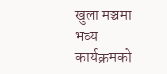खुला मञ्चमा भव्य कार्यक्रमको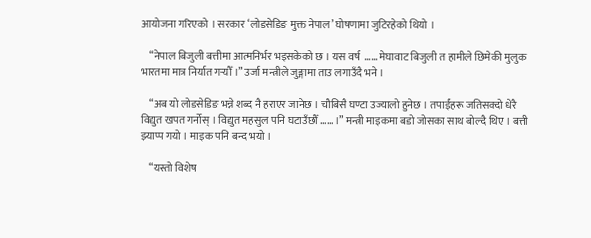आयोजना गरिएको । सरकार ‘लोडसेडिङ मुक्त नेपाल’ घोषणामा जुटिरहेको थियो ।

    “नेपाल बिजुली बत्तीमा आत्मनिर्भर भइसकेको छ । यस वर्ष  …… मेघावाट बिजुली त हामीले छिमेकी मुलुक भारतमा मात्र निर्यात गर्‍यौँ ।” उर्जा मन्त्रीले जुङ्गामा ताउ लगाउँदै भने ।

    “अब यो लोडसेडिङ भन्ने शब्द नै हराएर जानेछ । चौबिसै घण्टा उज्यालो हुनेछ । तपाईंहरू जतिसक्दो धेरै विद्युत खपत गर्नोस् । विद्युत महसुल पनि घटाउँछौँ …… ।” मन्त्री माइकमा बडो जोसका साथ बोल्दै थिए । बत्ती झ्याप्प गयो । माइक पनि बन्द भयो ।

    “यस्तो विशेष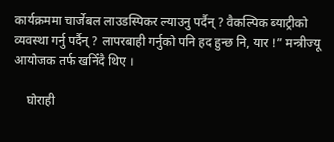कार्यक्रममा चार्जेबल लाउडस्पिकर ल्याउनु पर्दैन् ? वैकल्पिक ब्याट्रीको व्यवस्था गर्नु पर्दैन् ? लापरबाही गर्नुको पनि हद हुन्छ नि, यार !” मन्त्रीज्यू आयोजक तर्फ खनिँदै थिए ।

    घोराही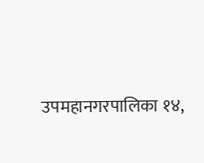उपमहानगरपालिका १४,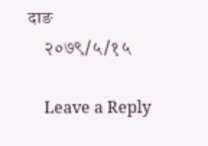दाङ
    २०७९/५/१५

    Leave a Reply